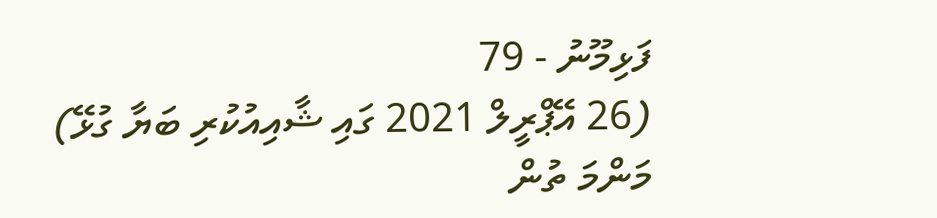ފަޅިމޫނު - 79
(26 އޭޕްރީލް 2021 ގައި ޝާއިއުކުރި ބަޔާ ގުޅޭ)
މަންމަ ތުން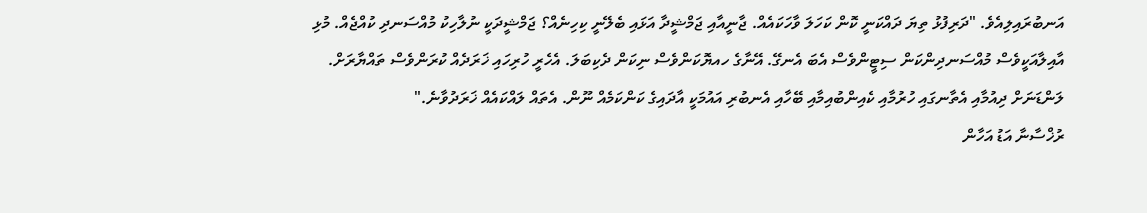އަނބުރައިލިއެވެ. "ދަރިފުޅު ތިޔަ ދައްކަނީ ކޮން ކަހަލަ ވާހަކައެއް. ޖާނީއާއި ޖަމްޝީދާ އަޅައި ބެލޭނީ ކިހިނެއް؟ ޖަމްޝީދަކީ ނުލާހިކު މުއްސަނދި ކުއްޖެއް. މުޅި އާއިލާއަކީވެސް މުއްސަނދިންކަން ސިޓީންވެސް އެބަ އެނގޭ. އޭނާގެ ހއޔޮކަންވެސް ނިކަން ދެކިބަލަ. އެހެރީ ހުރިހައި ޚަރަދެއް ކުރަންވެސް ތައްޔާރަށް. ލަންޑަނަށް ދިއުމާއި އެތާނގައި ހުރުމާއި ކެއިންބުއިމާއި ބޭހާއި އެނބުރި އައުމަކީ އާދައިގެ ކަންކަމެއް ނޫން. އެތައް ލައްކައެއް ޚަރަދުވާނެ."
ރުޚްސާނާ އަޑު އަހާން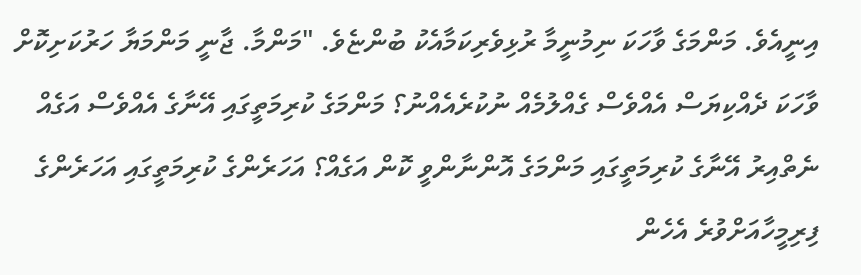އިނީއެވެ. މަންމަގެ ވާހަކަ ނިމުނީމާ ރުޅިވެރިކަމާއެކު ބުންޏެވެ. "މަންމާ. ޖާނީ މަންމަޔާ ހަރުކަށިކޮށް ވާހަކަ ދެއްކިޔަސް އެއްވެސް ގެއްލުމެއް ނުކުރެއެއްނު؟ މަންމަގެ ކުރިމަތީގައި އޭނާގެ އެއްވެސް އަގެއް ނެތްއިރު އޭނާގެ ކުރިމަތީގައި މަންމަގެ އޮންނާންވީ ކޮން އަގެއް؟ އަހަރެންގެ ކުރިމަތީގައި އަހަރެންގެ ފިރިމީހާއަށްވުރެ އެހެން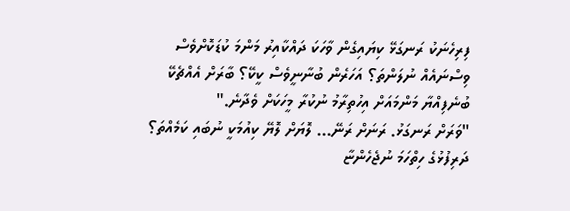ފިރިހެނަކު ރަނގަޅޭ ކިޔައިގެން ވާހަކަ ދައްކާއިރު މަންމަ ކުޑަކޮށްވެސް ވިސްނައެއް ނުލަންތަ؟ އަހަރެން ބުނާނީވެސް ކީކޭ؟ ބާރަށް އެއްޗެކޭ ބުނެފިއްޔާ މަންމައަށް އިހުތިރާމު ނުކުރާ މީހަކަށް ވެދާނެ."
"ވަރަށް ރަނގަޅު. ރަނަށް ރަނޭ... ލޮޔަށް ލޮޔޭ ކިއުމަކީ ނުބައި ކަމެއްތަ؟ ދަރިފުޅުގެ ހިތްހަމަ ނުޖެހެންޏާ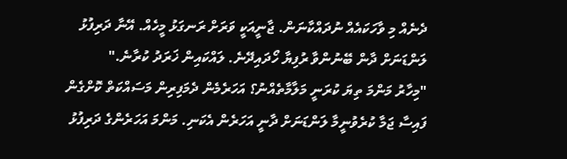ދެނެއް މި ވާހަކައެއް ނުދައްކާނަން. ޖާނީއަކީ ވަރަށް ރަނގަޅު މީހެއް. އޭނާ ދަރިފުޅު ލަންޑަނަށް ދާން ބޭނުންވާ ރުފިޔާ ހޯދައިދޭނެ. ލައްކައިން ޚަރަދު ކުރާނެ."
"މިހާރު މަންމަ ތިޔަ ކުރަނީ މަލާމާތެއްނު؟ އަހަރެމެން ދެމަފިރިން މަސައްކަތް ކޮށްގެން ފައިސާ ޖަމާ ކުރެވުނީމާ ލަންޑަނަށް ދާނީ އަހަރެން އެކަނި. މަންމަ އަހަރެންގެ ދަރިފުޅު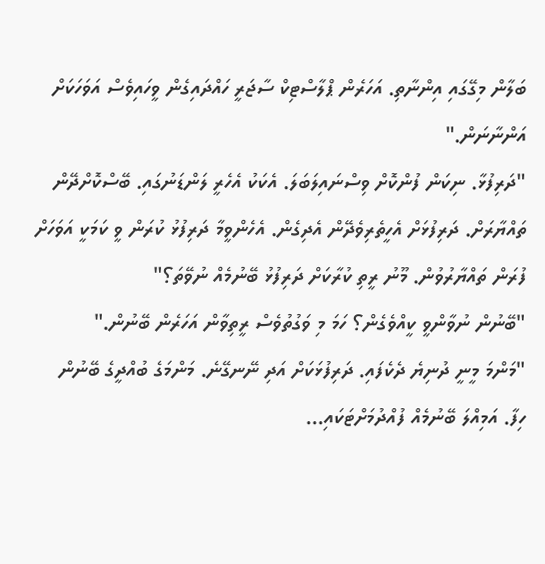ބަލާން މިގޭގައި އިންނާތި. އަހަރެން ޕްލާސްޓިކް ސާޖަރީ ހައްދައިގެން ވީހައިވެސް އަވަހަކަށް އަންނާނަން."
"ދަރިފުޅާ. ނިކަން ފުންކޮށް ވިސްނައިލަބަލަ. އެކަކު އެހެރީ ލަންޑަނުގައި. ބޭސްކޮށްދޭން ތައްޔާރަށް. ދަރިފުޅަށް އެހީތެރިވެދޭން އެދިގެން. އެހެންވީމާ ދަރިފުޅު ކުރަން ވީ ކަމަކީ އަވަހަށް ފުރަން ތައްޔާރުވުން. މޫނު ރީތި ކުރާކަށް ދަރިފުޅު ބޭނުމެއް ނުވޭތަ؟"
"ބޭނުން ނުވާންވީ ކީއްވެގެން؟ ހަމަ މި ވަގުތުވެސް ރީތިވާން އަހަރެން ބޭނުން."
"މަންމަ މީނީ ދުނިޔެ ދެކެފައި. ދަރިފުޅަކަށް އަދި ނޭނގޭނެ. މަންމަގެ ބުއްދީގެ ބޭނުން ހިފާ. އަމިއްލަ ބޭނުމެއް ފުއްދުމަށްޓަކައި...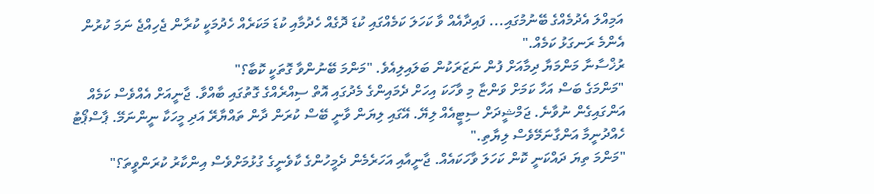އަމިއްލަ އެދުމެއްގެ ބޭނުމުގައި... ފައިދާއެއް ވާ ކަހަލަ ކަމެއްގައި ކުޑަ ދޮގެއް ހެދުމާއި ކުޑަ މަކަރެއް ހެދުމަކީ ކުރާން ޖެހިއްޖެ ނަމަ ކުރުން އެންމެ ރަނގަޅު ކަމެއް."
ރުޚްސާނާ މަންމަޔާ ދިމާއަށް ފުން ނަޒަރަކުން ބަލައިލިއެވެ. "މަންމަ ބޭނުންވާ ގޮތަކީ ކޮބާ؟"
"މަންމަގެ ބަސް އަހާ ކަމަށް ވަންޏާ މި ވާހަކަ އިހަށް ދެމައިންގެ މެދުގައި އޮތް ސިއްރެއްގެ ގޮތުގައި ބާއްވާ. ޖާނީއަށް އެއްވެސް ކަމެއް އަންގައިގެން ނުވާނެ. ޖަމްޝީދަށް ސިޓީއެއް ލިޔޭ. އޭގައި ލިޔަން ވާނީ ބޭސް ކުރަން ދާން ތައްޔާރޭ އަދި މީހަކާ ނީންނަމޭ. ޕާސްޕޯޓު ހެއްދުނީމާ އަންގާނަމޭވެސް ލިޔާތި."
"މަންމަ ތިޔަ ދައްކަނީ ކޮން ކަހަލަ ވާހަކައެއް. ޖާނީއާއި އަހަރެމެން ދެމީހުންގެ ކާވެނީގެ ގުޅުމަށްވެސް އިންކާރު ކުރަންވީތަ؟"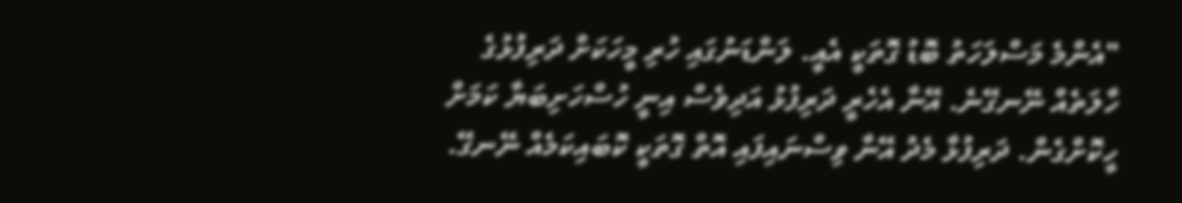"އެންމެ މަސްލަހަތު ބޮޑު ގޮތަކީ އެއީ. ލަންޑަނުގައި ހުރި މީހަކަށް ދަރިފުޅުގެ ހާލަތެއް ނޭނގޭނެ. އޭނާ އެހެރީ ދަރިފުޅު އަދިވެސް އިނީ ހުސްހަށިބަޔާ ކަމަށް ހީކޮށްގެން. ދަރިފުޅާ މެދު އޭނާ ވިސްނައިފައި އޮތް ގޮތަކީ ކޮބައިކަމެއް ނޭނގޭ.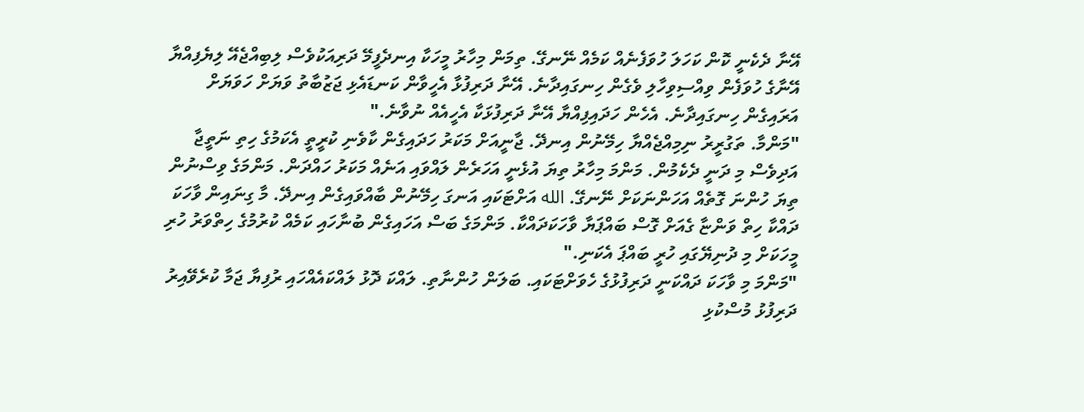އޭނާ ދެކެނީ ކޮން ކަހަލަ ހުވަފެނެއް ކަމެއް ނޭނގޭ. ތިމަން މިހާރު މީހަކާ އިނދެފީމޭ ދަރިއަކުވެސް ލިބިއްޖެއޭ ލިޔެފިއްޔާ އޭނާގެ ހުވަފެން ވިއްސިވިހާލި ވެގެން ހިނގައިދާނެ. އޭނާ ދަރިފުޅާ އެހީވާން ކަނޑައެޅި ޖަޒުބާތު ވަޔަށް ހަވަޔަށް އަރައިގެން ހިނގައިދާނެ. އެހެން ހަދައިފިއްޔާ އޭނާ ދަރިފުޅަކާ އެހީއެއް ނުވާނެ."
"މަންމާ. ތަގުރީރު ނިމިއްޖެއްޔާ ހިމޭނުން އިނދޭ. ޖާނީއަށް މަކަރު ހަދައިގެން ކާވެނި ކުރީތީ އެކަމުގެ ހިތި ނަތީޖާ އަދިވެސް މި ދަނީ ދެކެމުން. މަންމަ މިހާރު ތިޔަ އުޅެނީ އަހަރެން ލައްވައި އަނެއް މަކަރު ހައްދަން. މަންމަގެ ވިސްނުން ތިޔަ ހުންނަ ގޮތެއް އަހަންނަކަށް ނޭނގޭ. الله އަށްޓަކައި އަނގަ ހިމޭނުން ބާއްވައިގެން އިނދޭ. މާ ގިނައިން ވާހަކަ ދައްކާ ހިތް ވަންޏާ ގެއަށް ގޮސް ބައްޕަޔާ ވާހަކަދައްކާ. މަންމަގެ ބަސް އަހައިގެން ބުނާހައި ކަމެއް ކުރުމުގެ ހިތްވަރު ހުރި މީހަކަށް މި ދުނިޔޭގައި ހުރީ ބައްޕަ އެކަނި."
"މަންމަ މި ވާހަކަ ދައްކަނީ ދަރިފުޅުގެ ހެވަށްޓަކައި. ބަލަން ހުންނާތި. ލައްކަ ދޮޅު ލައްކައެއްހައި ރުފިޔާ ޖަމާ ކުރެވޭއިރު ދަރިފުޅު މުސްކުޅި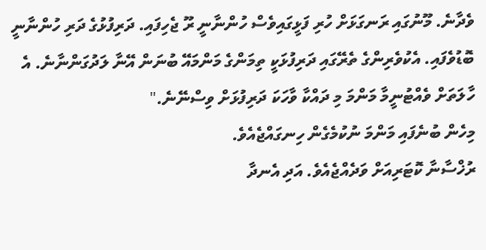ވެދާނެ. މޫނުގައި ރަނގަޅަށް ހުރި ފަޅީގައިވެސް ހުންނާނީ ރޫ ޖެހިފައި. ދަރިފުޅުގެ ދަރި ހުންނާނީ ބޮޑުވެފައި. އެކުވެރިންގެ ތެރޭގައި ދަރިފުޅަކީ ތިމަންގެ މަންމައޭ ބުނަން އޭނާ ލަދުގަންނާނެ. އެ ހާލަތަށް ވެއްޓުނީމާ މަންމަ މި ދައްކާ ވާހަކަ ދަރިފުޅަށް ވިސްނޭނެ."
މިހެން ބުނެފައި މަންމަ ނުކުމެގެން ހިނގައްޖެއެވެ.
ރުޚްސާނާ ކޮޓަރިއަށް ވަދެއްޖެއެވެ. އަދި އެނދާ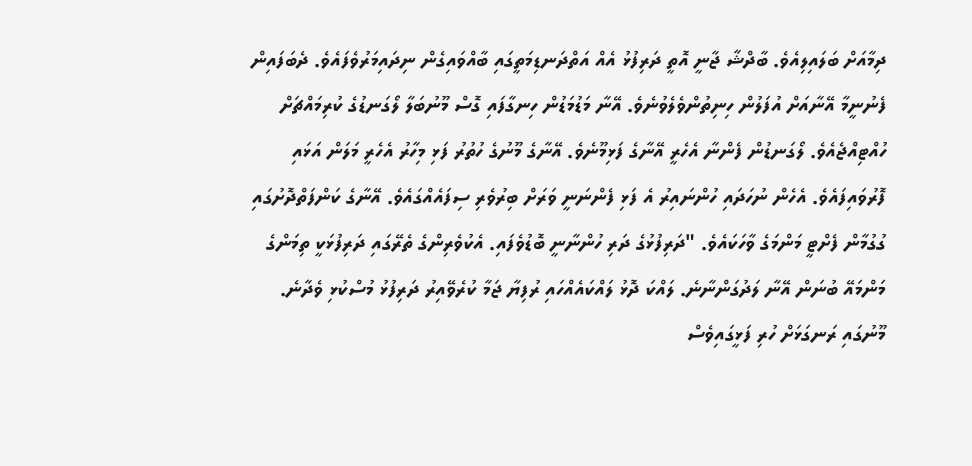ދިމާއަށް ބަލައިލިއެވެ. ބާދްޝާ ޖާނީ އޮތީ ދަރިފުޅު އެއް އަތްދަނޑިމަތީގައި ބާއްވައިގެން ނިދައިމަރުވެފައެވެ. ދެބަފައިން ފެނުނީމާ އޭނާއަށް އުފަލުން ހިނިތުންވެލެވުނެވެ. އޭނާ މަޑުމަޑުން ހިނގާފައި ގޮސް މޫނުބަލާ ލޯގަނޑުގެ ކުރިމައްޗަށް ހުއްޓިއްޖެއެވެ. ލޯގަނޑުން ފެންނާ އެހެރީ އޭނާގެ ފަޅިމޫނެވެ. އޭނާގެ މޫނުގެ ހުތުރު ފަޅި މިހާރު އެހެރީ މަލަން އަޅައި ފޮރުވައިފައެވެ. އެހެން ނުހަދައި ހުންނައިރު އެ ފަޅި ފެންނަނީ ވަރަށް ބިރުވެރި ސިފައެއްގައެވެ. އޭނާގެ ކަންފަތްދޮށުގައި ގުގުމާން ފެށްޓީ މަންމަގެ ވާހަކައެވެ. "ދަރިފުޅުގެ ދަރި ހުންނާނީ ބޮޑުވެފައި. އެކުވެރިންގެ ތެރޭގައި ދަރިފުޅަކީ ތިމަންގެ މަންމައޭ ބުނަން އޭނާ ލަދުގަންނާނެ. ލައްކަ ދޮޅު ލައްކައެއްހައި ރުފިޔާ ޖަމާ ކުރެވޭއިރު ދަރިފުޅު މުސްކުޅި ވެދާނެ. މޫނުގައި ރަނގަޅަށް ހުރި ފަޅީގައިވެސް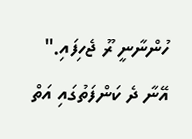ހުންނާނީ ރޫ ޖެހިފައި."
އޭނާ ދެ ކަންފަތުގައި އަތް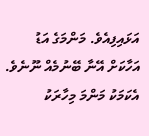އަޅައިފިއެވެ. މަންމަގެ އަޑު އަހާކަށް އޭނާ ބޭނުމެއް ނޫނެވެ. އެކަމަކު މަންމަ މިހާރަކު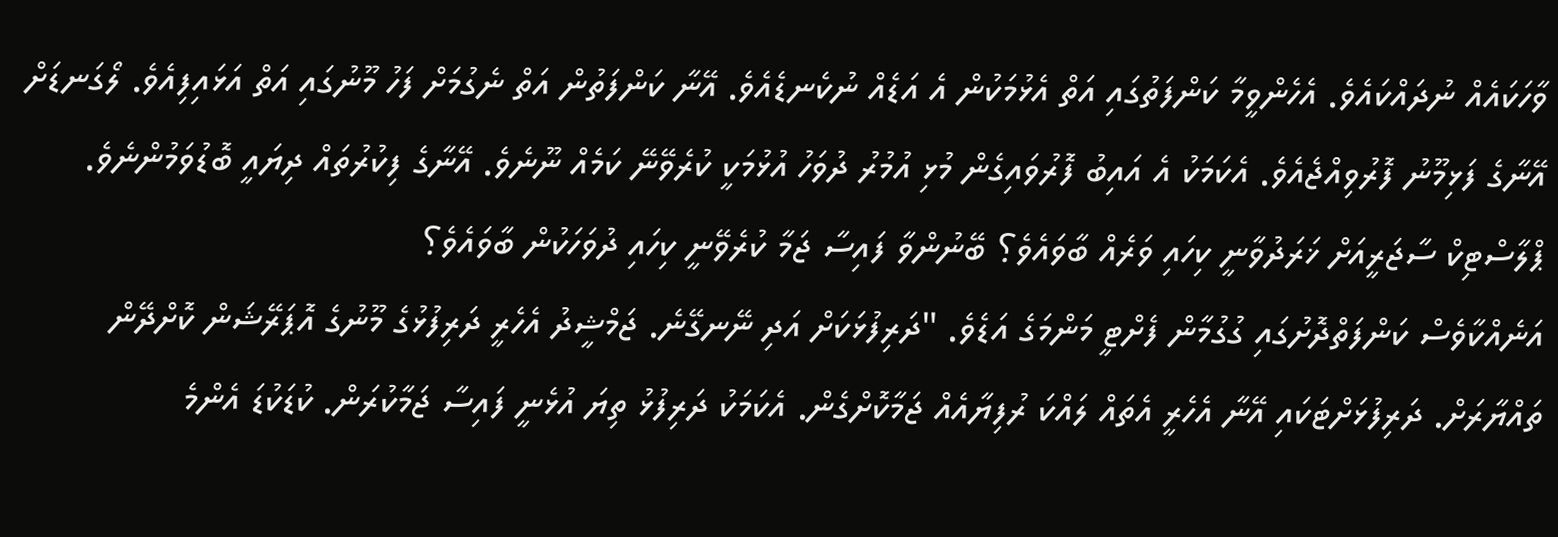ވާހަކައެއް ނުދައްކައެވެ. އެހެންވީމާ ކަންފަތުގައި އަތް އެޅުމަކުން އެ އަޑެއް ނުކެނޑެއެވެ. އޭނާ ކަންފަތުން އަތް ނެގުމަށް ފަހު މޫނުގައި އަތް އަޅައިފިއެވެ. ލޯގަނޑަށް އޭނާގެ ފަޅިމޫނު ފޮރުވިއްޖެއެވެ. އެކަމަކު އެ އައިބު ފޮރުވައިގެން މުޅި އުމުރު ދުވަހު އުޅުމަކީ ކުރެވޭނޭ ކަމެއް ނޫނެވެ. އޭނާގެ ފިކުރުތައް ދިޔައީ ބޮޑުވަމުންނެވެ. ޕްލާސްޓިކް ސާޖަރީއަށް ޚަރަދުވާނީ ކިހައި ވަރެއް ބާވައެވެ؟ ބޭނުންވާ ފައިސާ ޖަމާ ކުރެވޭނީ ކިހައި ދުވަހަކުން ބާވައެވެ؟
އަނެއްކާވެސް ކަންފަތްދޮށުގައި ގުގުމާން ފެށްޓީ މަންމަގެ އަޑެވެ. "ދަރިފުޅަކަށް އަދި ނޭނގޭނެ. ޖަމްޝީދު އެހެރީ ދަރިފުޅުގެ މޫނުގެ އޮޕަރޭޝަން ކޮށްދޭން ތައްޔާރަށް. ދަރިފުޅަށްޓަކައި އޭނާ އެހެރީ އެތައް ލައްކަ ރުފިޔާއެއް ޖަމާކޮށްގެން. އެކަމަކު ދަރިފުޅު ތިޔަ އުޅެނީ ފައިސާ ޖަމާކުރަން. ކުޑަކުޑަ އެންމެ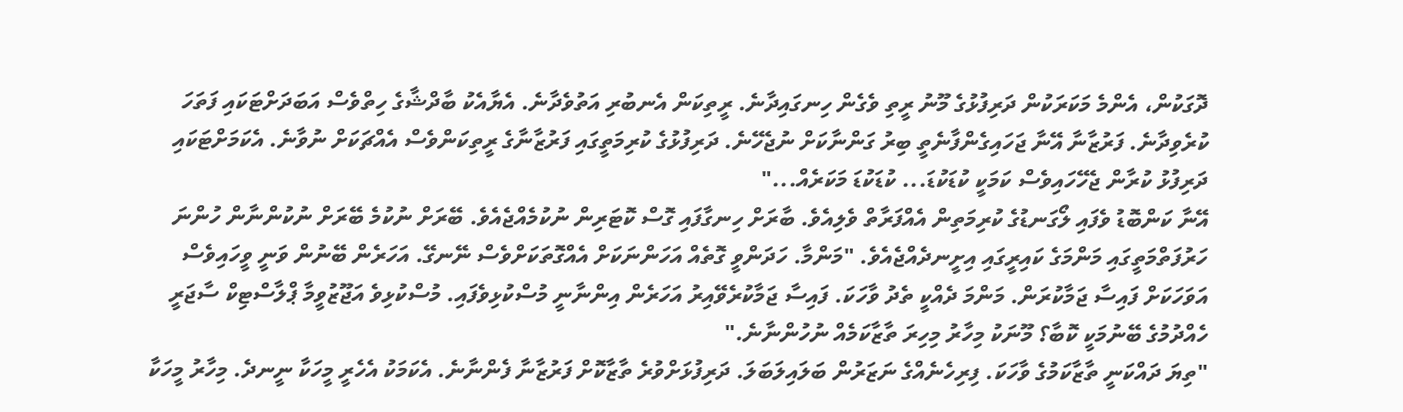ދޮގަކުން، އެންމެ މަކަރަކުން ދަރިފުޅުގެ މޫނު ރީތި ވެގެން ހިނގައިދާނެ. ރީތިކަން އެނބުރި އަތުވެދާނެ. އެޔާއެކު ބާދްޝާގެ ހިތްވެސް އަބަދަށްޓަކައި ފަތަހަ ކުރެވިދާނެ. ފަރުޒާނާ އޭނާ ޖަހައިގެންފާނެތީ ބިރު ގަންނާކަށް ނުޖެހޭނެ. ދަރިފުޅުގެ ކުރިމަތީގައި ފަރުޒާނާގެ ރީތިކަންވެސް އެއްޗަކަށް ނުވާނެ. އެކަމަށްޓަކައި ދަރިފުޅު ކުރާން ޖެހޭހައިވެސް ކަމަކީ ކުޑަކުޑަ... ކުޑަކުޑަ މަކަރެއް..."
އޭނާ ކަންބޮޑު ވެފައި ލޯގަނޑުގެ ކުރިމަތިން އެއްފަރާތް ވެލިއެވެ. ބާރަށް ހިނގާފައި ގޮސް ކޮޓަރިން ނުކުމެއްޖެއެވެ. ބޭރަށް ނުކުމެ ބޭރަށް ނުކުންނާން ހުންނަ ހަރުފަތްމަތީގައި މަންމަގެ ކައިރީގައި އިށީނދެއްޖެއެވެ. "މަންމާ. ހަދަންވީ ގޮތެއް އަހަންނަކަށް އެއްގޮތަކަށްވެސް ނޭނގޭ. އަހަރެން ބޭނުން ވަނީ ވީހައިވެސް އަވަހަކަށް ފައިސާ ޖަމާކުރަން. މަންމަ ދެއްކީ ތެދު ވާހަކަ. ފައިސާ ޖަމާކުރެވޭއިރު އަހަރެން އިންނާނީ މުސްކުޅިވެފައި. މުސްކުޅިވެ އަޖޫޒުވީމާ ޕްލާސްޓިކް ސާޖަރީ ހެއްދުމުގެ ބޭނުމަކީ ކޮބާ؟ މޫނަކު މިހާރު މިހިރަ ތާޒާކަމެއް ނުހުންނާނެ."
"ތިޔަ ދައްކަނީ ތާޒާކަމުގެ ވާހަކަ. ފިރިހެނެއްގެ ނަޒަރުން ބަލައިލަބަލަ. ދަރިފުޅަށްވުރެ ތާޒާކޮށް ފަރުޒާނާ ފެންނާނެ. އެކަމަކު އެހެރީ މީހަކާ ނީނދެ. މިހާރު މީހަކާ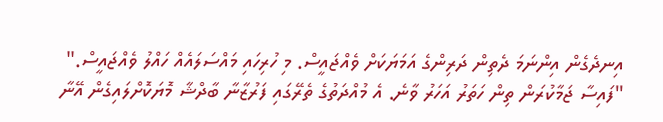އިނދެގެން އިންނަމަ ދެތިން ދަރިންގެ އަމަޔަކަށް ވެއްޖައީސް. މި ހުރިހައި މައްސަލައެއް ހައްލު ވެއްޖައީސް."
"ފައިސާ ޖަމާކުރަން ތިން ހަތަރު އަހަރު ވާނެ. އެ މުއްދަތުގެ ތެރޭގައި ފަރުޒާނާ ބާދްޝާ މޮޔަކޮށްލައިގެން އޭނާ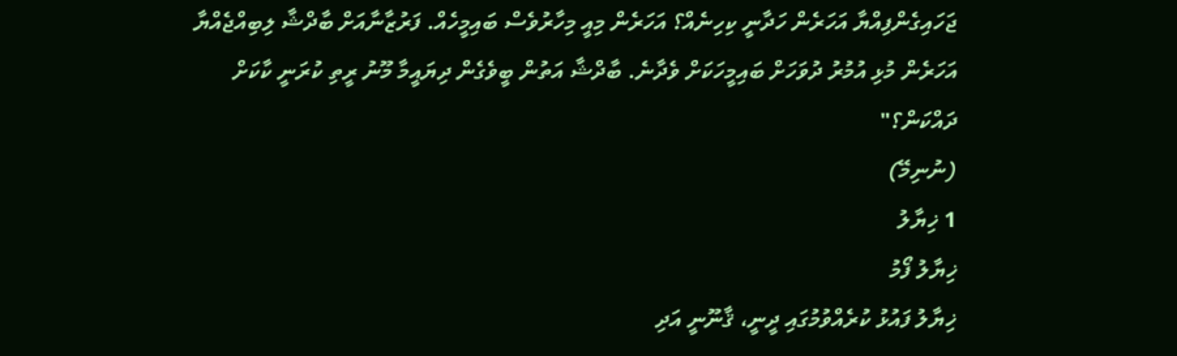ޖަހައިގެންފިއްޔާ އަހަރެން ހަދާނީ ކިހިނެއް؟ އަހަރެން މިއީ މިހާރުވެސް ބައިމީހެއް. ފަރުޒާނާއަށް ބާދްޝާ ލިބިއްޖެއްޔާ އަހަރެން މުޅި އުމުރު ދުވަހަށް ބައިމީހަކަށް ވެދާނެ. ބާދްޝާ އަތުން ބީވެގެން ދިޔައީމާ މޫނު ރީތި ކުރަނީ ކާކަށް ދައްކަން؟"
(ނުނިމޭ)
1 ޚިޔާލު
ޚިޔާލު ފޯމު
ޚިޔާލު ފައުޅު ކުރެއްވުމުގައި ދީނީ، ޤާނޫނީ އަދި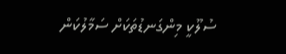ސުލޫކީ މިންގަނޑުތަކަށް ސަމާލުކަން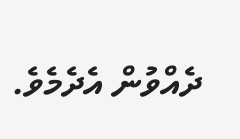ދެއްވުން އެދެމެވެ.